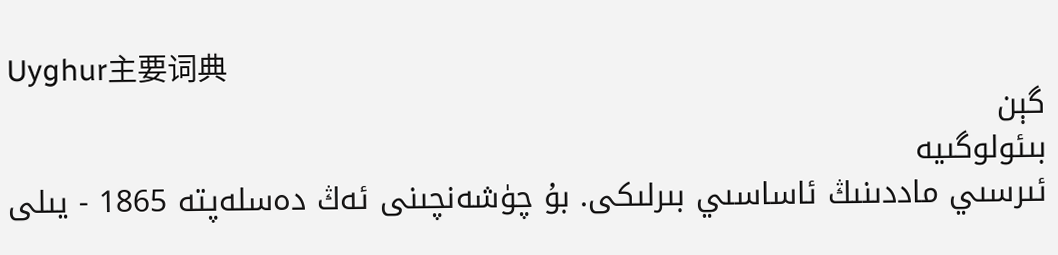Uyghur主要词典
گېن
بىئولوگىيە
ئىرسىي ماددىنىڭ ئاساسىي بىرلىكى. بۇ چۈشەنچىنى ئەڭ دەسلەپتە 1865 - يىلى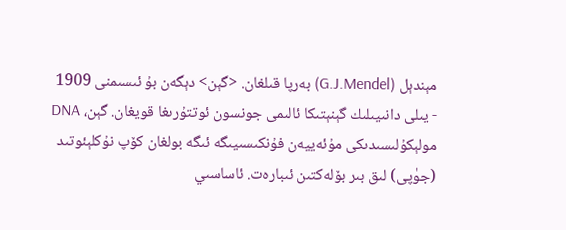مېندېل (G.J.Mendel) بەرپا قىلغان. <گېن> دېگەن بۇ ئىسىمنى 1909 - يىلى دانىيىلىك گېنېتىكا ئالىمى جونسون ئوتتۇرىغا قويغان. گېن، DNA مولېكۇلىسىدىكى مۇئەييەن فۇنكىسىيىگە ئىگە بولغان كۆپ نۇكلېئوتىد (جۈپى) لىق بىر بۆلەكتىن ئىبارەت. ئاساسىي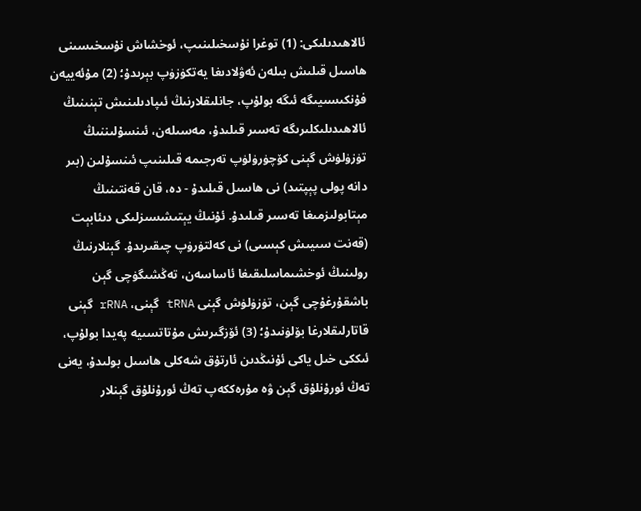ئالاھىدىلىكى: (1) توغرا نۇسخىلىنىپ، ئوخشاش نۇسخىسىنى ھاسىل قىلىش بىلەن ئەۋلادىغا يەتكۈزۈپ بېرىدۇ؛ (2) مۇئەييەن فۇنكىسىيىگە ئىگە بولۇپ، جانلىقلارنىڭ ئىپادىلىنىش تېنىنىڭ ئالاھىدىلىكلىرىگە تەسىر قىلىدۇ، مەسىلەن، ئىنسۇلىننىڭ تۈزۈلۈش گېنى كۆچۈرۈلۈپ تەرجىمە قىلىنىپ ئىنسۇلىن (بىر دانە پولى پېپتىد) نى ھاسىل قىلىدۇ - دە، قان قەنتىنىڭ مېتابولىزمىغا تەسىر قىلىدۇ. ئۇنىڭ يېتىشسىزلىكى دىئابېت (قەنت سىيىش كېسىى) نى كەلتۈرۈپ چىقىرىدۇ. گېنلارنىڭ رولىنىڭ ئوخشىماسلىقىغا ئاساسەن، تەڭشىگۈچى گېن باشقۇرغۇچى گېن، تۈزۈلۈش گېنى tRNA گېنى، rRNA گېنى قاتارلىقلارغا بۆلۈنىدۇ؛ (3) ئۆزگىرىش مۇتاتسىيە پەيدا بولۇپ، ئىككى خىل ياكى ئۇنىڭدىن ئارتۇق شەكلى ھاسىل بولىدۇ، يەنى تەڭ ئورۇنلۇق گېن ۋە مۇرەككەپ تەڭ ئورۇنلۇق گېنلار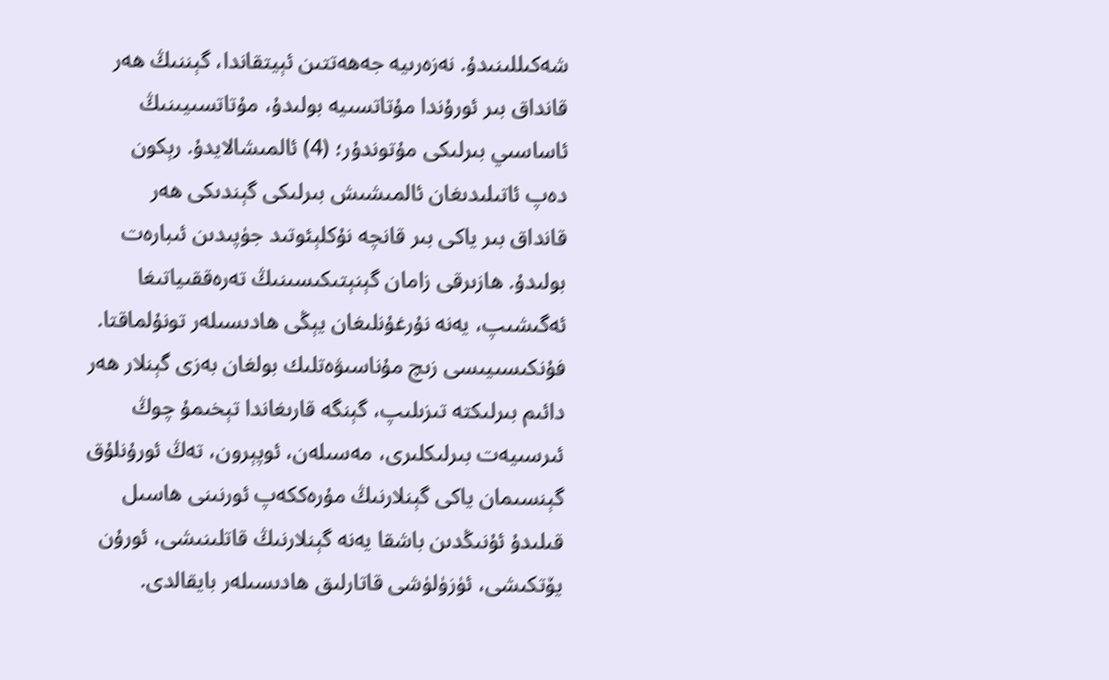شەكىللىنىدۇ. نەزەرىيە جەھەتتىن ئېيتقاندا، گېننىڭ ھەر قانداق بىر ئورۇندا مۇتاتسىيە بولىدۇ، مۇتاتسىيىنىڭ ئاساسىي بىرلىكى مۇتوندۇر؛ (4) ئالمىشالايدۇ. رېكون دەپ ئاتىلىدىغان ئالمىشىش بىرلىكى گېندىكى ھەر قانداق بىر ياكى بىر قانچە نۇكلېئوتىد جۈپىدىن ئىبارەت بولىدۇ. ھازىرقى زامان گېنېتىكىسىنىڭ تەرەققىياتىغا ئەگىشىپ، يەنە نۇرغۇنلىغان يېڭى ھادىسىلەر تونۇلماقتا. فۇنكىسىيىسى زىچ مۇناسىۋەتلىك بولغان بەزى گېنلار ھەر دائىم بىرلىكتە تىزىلىپ، گېنگە قارىغاندا تېخىمۇ چوڭ ئىرسىيەت بىرلىكلىرى، مەسىلەن، ئوپېرون، تەڭ ئورۇنلۇق گېنسىمان ياكى گېنلارنىڭ مۇرەككەپ ئورنىنى ھاسىل قىلىدۇ ئۇنىڭدىن باشقا يەنە گېنلارنىڭ قاتلىنىشى، ئورۇن يۆتكىشى، ئۈزۈلۈشى قاتارلىق ھادىسىلەر بايقالدى.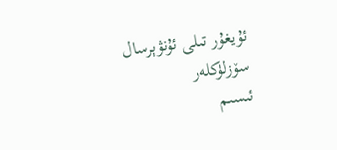ئۇيغۇر تىلى ئۇنۋېرسال سۆزلۈكلەر
ئىسىم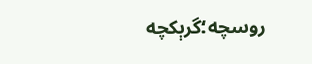روسچە؛گرېكچە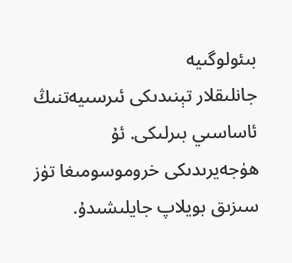بىئولوگىيە
جانلىقلار تېنىدىكى ئىرسىيەتنىڭ ئاساسىي بىرلىكى. ئۇ ھۈجەيرىدىكى خروموسومىغا تۈز سىزىق بويلاپ جايلىشىدۇ.